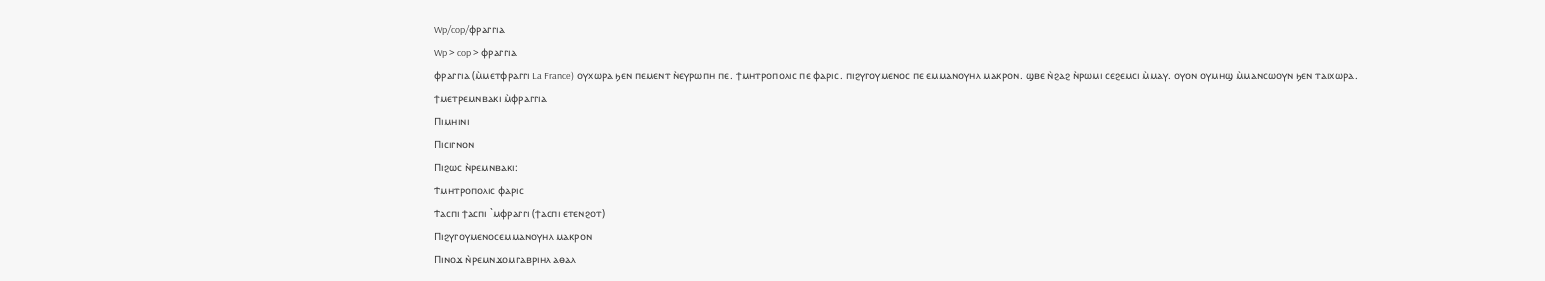Wp/cop/ⲫⲣⲁⲅⲅⲓⲁ
Wp > cop > ⲫⲣⲁⲅⲅⲓⲁ
ⲫⲣⲁⲅⲅⲓⲁ (ⲙ̀ⲙⲉⲧⲫⲣⲁⲅⲅⲓ La France) ⲟⲩⲭⲱⲣⲁ ϧⲉⲛ ⲡⲉⲙⲉⲛⲧ ⲛ̀ⲉⲩⲣⲱⲡⲏ ⲡⲉ. ϯⲙⲏⲧⲣⲟⲡⲟⲗⲓⲥ ⲡⲉ ⲫⲁⲣⲓⲥ. ⲡⲓϩⲩⲅⲟⲩⲙⲉⲛⲟⲥ ⲡⲉ ⲉⲙⲙⲁⲛⲟⲩⲏⲗ ⲙⲁⲕⲣⲟⲛ. ϣⲃⲉ ⲛ̀ϩⲁϩ ⲛ̀ⲣⲱⲙⲓ ⲥⲉϩⲉⲙⲥⲓ ⲙ̀ⲙⲁⲩ. ⲟⲩⲟⲛ ⲟⲩⲙⲏϣ ⲙ̀ⲙⲁⲛⲥⲱⲟⲩⲛ ϧⲉⲛ ⲧⲁⲓⲭⲱⲣⲁ.
ϯⲙⲉⲧⲣⲉⲙⲛⲃⲁⲕⲓ ⲙ̀ⲫⲣⲁⲅⲅⲓⲁ
Ⲡⲓⲙⲏⲓⲛⲓ
Ⲡⲓⲥⲓⲅⲛⲟⲛ
Ⲡⲓϩⲱⲥ ⲛ̀ⲣⲉⲙⲛⲃⲁⲕⲓ:
Ϯⲙⲏⲧⲣⲟⲡⲟⲗⲓⲥ ⲫⲁⲣⲓⲥ
Ϯⲁⲥⲡⲓ ϯⲁⲥⲡⲓ `ⲙⲫⲣⲁⲅⲅⲓ (ϯⲁⲥⲡⲓ ⲉⲧⲉⲛϩⲟⲧ)
Ⲡⲓϩⲩⲅⲟⲩⲙⲉⲛⲟⲥⲉⲙⲙⲁⲛⲟⲩⲏⲗ ⲙⲁⲕⲣⲟⲛ
Ⲡⲓⲛⲟϫ ⲛ̀ⲣⲉⲙⲛϫⲟⲙⲅⲁⲃⲣⲓⲏⲗ ⲁⲑⲁⲗ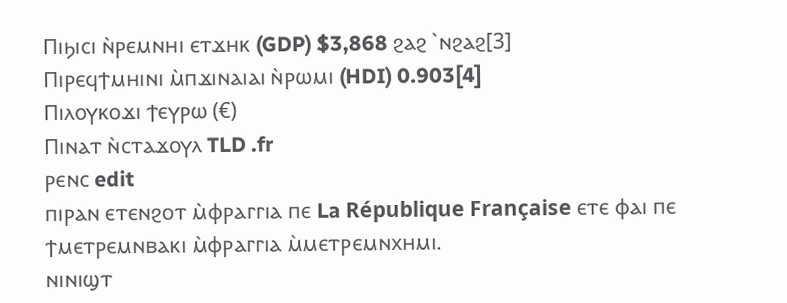Ⲡⲓϧⲓⲥⲓ ⲛ̀ⲣⲉⲙⲛⲏⲓ ⲉⲧϫⲏⲕ (GDP) $3,868 ϩⲁϩ `ⲛϩⲁϩ[3]
Ⲡⲓⲣⲉϥϯⲙⲏⲓⲛⲓ ⲙ̀ⲡϫⲓⲛⲁⲓⲁⲓ ⲛ̀ⲣⲱⲙⲓ (HDI) 0.903[4]
Ⲡⲓⲗⲟⲩⲕⲟϫⲓ ϯⲉⲩⲣⲱ (€)
Ⲡⲓⲛⲁⲧ ⲛ̀ⲥⲧⲁϫⲟⲩⲗ TLD .fr
ⲣⲉⲛⲥ edit
ⲡⲓⲣⲁⲛ ⲉⲧⲉⲛϩⲟⲧ ⲙ̀ⲫⲣⲁⲅⲅⲓⲁ ⲡⲉ La République Française ⲉⲧⲉ ⲫⲁⲓ ⲡⲉ ϯⲙⲉⲧⲣⲉⲙⲛⲃⲁⲕⲓ ⲙ̀ⲫⲣⲁⲅⲅⲓⲁ ⲙ̀ⲙⲉⲧⲣⲉⲙⲛⲭⲏⲙⲓ.
ⲛⲓⲛⲓϣⲧ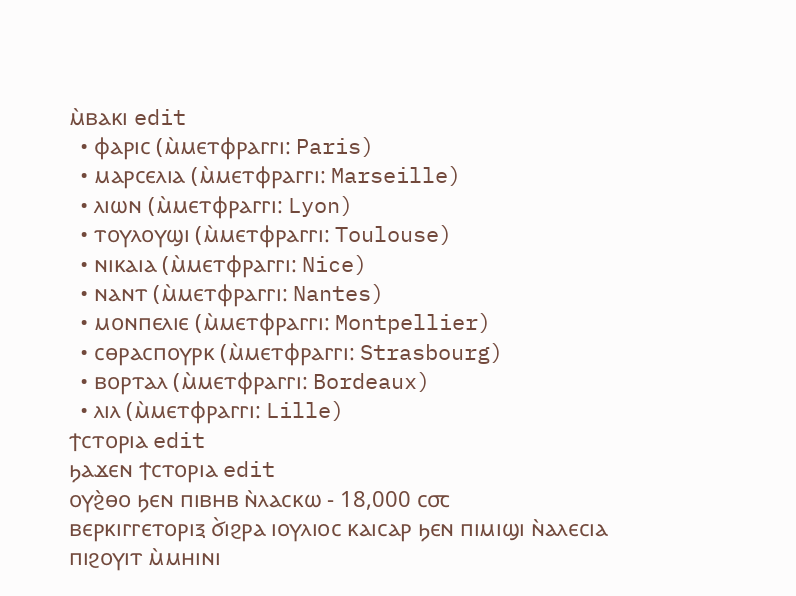ⲙ̀ⲃⲁⲕⲓ edit
  • ⲫⲁⲣⲓⲥ (ⲙ̀ⲙⲉⲧⲫⲣⲁⲅⲅⲓ: Paris)
  • ⲙⲁⲣⲥⲉⲗⲓⲁ (ⲙ̀ⲙⲉⲧⲫⲣⲁⲅⲅⲓ: Marseille)
  • ⲗⲓⲱⲛ (ⲙ̀ⲙⲉⲧⲫⲣⲁⲅⲅⲓ: Lyon)
  • ⲧⲟⲩⲗⲟⲩϣⲓ (ⲙ̀ⲙⲉⲧⲫⲣⲁⲅⲅⲓ: Toulouse)
  • ⲛⲓⲕⲁⲓⲁ (ⲙ̀ⲙⲉⲧⲫⲣⲁⲅⲅⲓ: Nice)
  • ⲛⲁⲛⲧ (ⲙ̀ⲙⲉⲧⲫⲣⲁⲅⲅⲓ: Nantes)
  • ⲙⲟⲛⲡⲉⲗⲓⲉ (ⲙ̀ⲙⲉⲧⲫⲣⲁⲅⲅⲓ: Montpellier)
  • ⲥⲑⲣⲁⲥⲡⲟⲩⲣⲕ (ⲙ̀ⲙⲉⲧⲫⲣⲁⲅⲅⲓ: Strasbourg)
  • ⲃⲟⲣⲧⲁⲗ (ⲙ̀ⲙⲉⲧⲫⲣⲁⲅⲅⲓ: Bordeaux)
  • ⲗⲓⲗ (ⲙ̀ⲙⲉⲧⲫⲣⲁⲅⲅⲓ: Lille)
ϯⲥⲧⲟⲣⲓⲁ edit
ϧⲁϫⲉⲛ ϯⲥⲧⲟⲣⲓⲁ edit
ⲟⲩϩ̀ⲑⲟ ϧⲉⲛ ⲡⲓⲃⲏⲃ ⲛ̀ⲗⲁⲥⲕⲱ - 18,000 ⲥ⳪
ⲃⲉⲣⲕⲓⲅⲅⲉⲧⲟⲣⲓⲝ ϭ̀ⲓϩⲣⲁ ⲓⲟⲩⲗⲓⲟⲥ ⲕⲁⲓⲥⲁⲣ ϧⲉⲛ ⲡⲓⲙⲓϣⲓ ⲛ̀ⲁⲗⲉⲥⲓⲁ
ⲡⲓϩⲟⲩⲓⲧ ⲙ̀ⲙⲏⲓⲛⲓ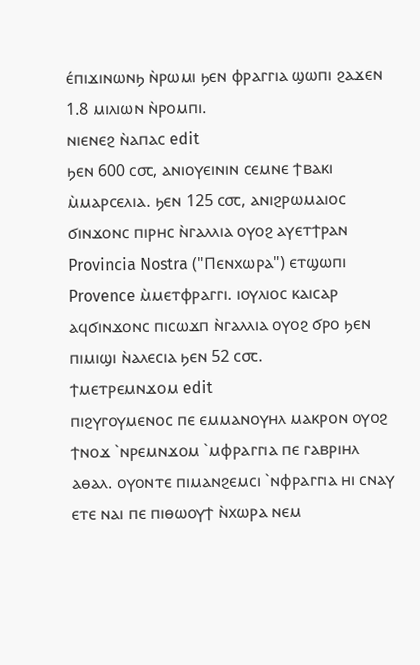ⲉ́ⲡⲓϫⲓⲛⲱⲛϧ ⲛ̀ⲣⲱⲙⲓ ϧⲉⲛ ⲫⲣⲁⲅⲅⲓⲁ ϣⲱⲡⲓ ϩⲁϫⲉⲛ 1.8 ⲙⲓⲗⲓⲱⲛ ⲛ̀ⲣⲟⲙⲡⲓ.
ⲛⲓⲉⲛⲉϩ ⲛ̀ⲁⲡⲁⲥ edit
ϧⲉⲛ 600 ⲥ⳪, ⲁⲛⲓⲟⲩⲉⲓⲛⲓⲛ ⲥⲉⲙⲛⲉ ϯⲃⲁⲕⲓ ⲙ̀ⲙⲁⲣⲥⲉⲗⲓⲁ. ϧⲉⲛ 125 ⲥ⳪, ⲁⲛⲓϩⲣⲱⲙⲁⲓⲟⲥ ϭⲓⲛϫⲟⲛⲥ ⲡⲓⲣⲏⲥ ⲛ̀ⲅⲁⲗⲗⲓⲁ ⲟⲩⲟϩ ⲁⲩⲉⲧϯⲣⲁⲛ Provincia Nostra ("Ⲡⲉⲛⲭⲱⲣⲁ") ⲉⲧϣⲱⲡⲓ Provence ⲙ̀ⲙⲉⲧⲫⲣⲁⲅⲅⲓ. ⲓⲟⲩⲗⲓⲟⲥ ⲕⲁⲓⲥⲁⲣ ⲁϥϭⲓⲛϫⲟⲛⲥ ⲡⲓⲥⲱϫⲡ ⲛ̀ⲅⲁⲗⲗⲓⲁ ⲟⲩⲟϩ ϭⲣⲟ ϧⲉⲛ ⲡⲓⲙⲓϣⲓ ⲛ̀ⲁⲗⲉⲥⲓⲁ ϧⲉⲛ 52 ⲥ⳪.
ϯⲙⲉⲧⲣⲉⲙⲛϫⲟⲙ edit
ⲡⲓϩⲩⲅⲟⲩⲙⲉⲛⲟⲥ ⲡⲉ ⲉⲙⲙⲁⲛⲟⲩⲏⲗ ⲙⲁⲕⲣⲟⲛ ⲟⲩⲟϩ ϯⲛⲟϫ `ⲛⲣⲉⲙⲛϫⲟⲙ `ⲙⲫⲣⲁⲅⲅⲓⲁ ⲡⲉ ⲅⲁⲃⲣⲓⲏⲗ ⲁⲑⲁⲗ. ⲟⲩⲟⲛⲧⲉ ⲡⲓⲙⲁⲛϩⲉⲙⲥⲓ `ⲛⲫⲣⲁⲅⲅⲓⲁ ⲏⲓ ⲥⲛⲁⲩ ⲉⲧⲉ ⲛⲁⲓ ⲡⲉ ⲡⲓⲑⲱⲟⲩϯ ⲛ̀ⲭⲱⲣⲁ ⲛⲉⲙ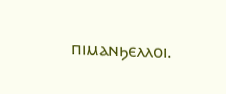ⲡⲓⲙⲁⲛϧⲉⲗⲗⲟⲓ.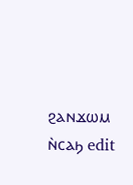ϩⲁⲛϫⲱⲙ ⲛ̀ⲥⲁϧ edit